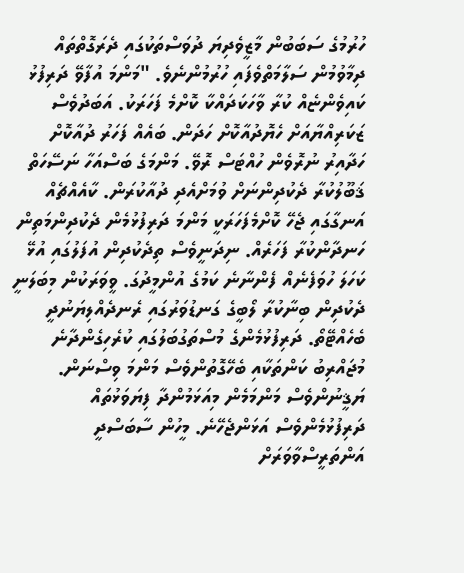ހުރުމުގެ ސަބަބުން މާޒީވެދިޔަ ދުވަސްތަކުގައި ދެރަގޮތްތައް ދިމާވުމުން ސަލާމަތްވެފައި ހުރުމުންނެވެ. "މަންމަ އުފާވޭ ދަރިފުޅު ކައިވެންޏެއް ކުރާ ވާހަކަދައްކާ ކޮށްމެ ފަހަރަކު. އަބަދުވެސް ޒަކަރިއްޔާއަށް ހެޔޮދުއާކޮށް ހަދަން. ބައެއް ފަހަރު ދުއާކޮށް ހަދާއިރު ނުރޮވެން ހުއްޓަސް ރޮވޭ. މަންމަގެ ބަސްއަހާ ނަސޭހަތް ޤަބޫލުކުރާ ދެކުދިންނަށް ވުމަށްއެދި ދުއާކުރަން. ކާއެއްޗެއް އަނގާގައި ޖެހޭ ކޮށްމެފަހަރަކީ މަންމަ ދަރިފުޅުމެން ދެކުދިންމަތިން ހަނދާންކުރާ ފަހަރެއް. ނިދަނީވެސް ތިދެކުދިން އުފަލުގައި އުޅޭ ކަހަލަ ހުވަފެނެއް ފެންނާނެ ކަމުގެ އުންމީދުގަ. ވީވަރަކުން މިބަލަނީ ދެކުދިން ބިނާކުރާ ލޯބީގެ ގަނޑުވަރުގައި ރެނދެއްލިޔަނުދީ ބެހެއްޓޭތޯ. ދަރިފުޅުމެންގެ މުސްތަގުބަލުގައި ކުރެހިގެންދާނެ މުޖައްރިބު ކަންތަކާއި ބެހޭގޮތުންވެސް މަންމަ ވިސްނަން. ޔަޤީނުންވެސް މަންމަމެން މިއަޅަމުންދާ ފިޔަވަޅުތައް ދަރިފުޅުމެންވެސް އަޅަންޖެހޭނެ. މީހުން ސާބަސްދީ އަންތަރީސްވާވަރަށް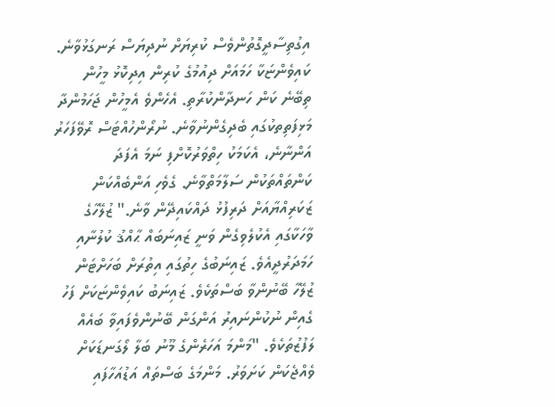އިގުތިސާދީގޮތުންވެސް ކުރިޔަށް ނުދިޔަސް ރަނގަޅުވާނެ. ކައިވެންޏަކާ ހަމައަށް ދިއުމުގެ ކުރިން އިދިކޮޅު މީހުން ތިބޭނެ ކަން ހަނދާންކުރާތި. އެހެންވެ އެމީހުން ޖަހަމުންދާ މަޅިފަތިތކުގައި ބެދިގެންނުވާނެ. ނުރޯންހުއްޓަސް ރޮވޭފަހަރު އަންނާނެ، އެކަމަކު ހިތްވަރުކޮށްފި ނަމަ އެފަދަ ކަންތައްތަކުން ސަލާމަތްވާނެ. ގެވެހި އަންބެއްކަން ޒަކަރިއްޔާއަށް ދަރިފުޅު ދައްކައިދޭން ވާނެ." ޒުލޭހާގެ ވާހަކާގައި އެކުލެވިގެން ވަނީ ޒައިނަބައް ޙާއްޤު ކުލުނާއި ހަމަދަރުދީއެވެ. ޒައިނަބުގެ ހިތުގައި އިތުރަށް ބަހަށްޓަން ޒުލޭހާ ބޭނުންވާ ބަސްތަކެވެ. ޒައިނަބު ކައިވެންޏަކަށް ފަހު ގެއިން ނުކުންނައިރު އަންގަން ބޭނުންވެފައިވާ ބައެއް ލަފުޒުތަކެވެ. "މަންމަ އަހަރެންގެ މޫނު ބަލާ ލޯގަނޑަކަށް ވެއްޖެކަން ކަށަވަރު. މަންމަގެ ބަސްތައް އަޑުއަހާފައި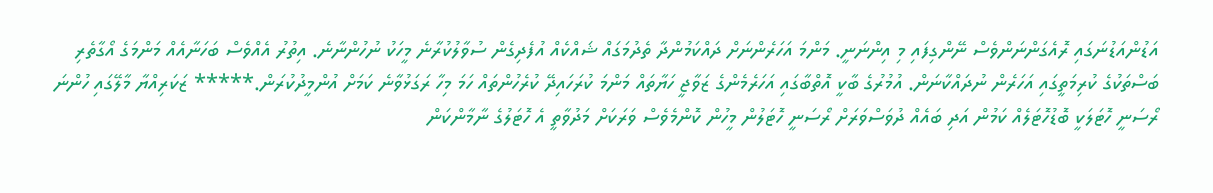އަޑުންއަޑުނަގައި ރޮއެގަންނަންވެސް ނޭންގިފައި މި އިންނަނީ. މަންމަ އަހަރެންނަށް ދައްކަމުންދާ ތެދުމަގައް ޝައްކެއް އުފެދިގެން ސުވާލުކުރާނެ މީހަކު ނުހުންނާނެ. އިތުރު އެއްވެސް ބަހަނާއެއް މަންމަގެ އޯގާތެރި ބަސްތަކުގެ ކުރިމަތީގައި އަހަރެން ނުދައްކާނަން. އުމުރުގެ ބާކީ އޮތްބާގައި އަހަރެމެންގެ ޒަވާޖީ ހަޔާތައް މަންމަ ކުރަހައިދޭ ކުރެހުންތައް ހަމަ މިހާ ރަގަޅުވާނެ ކަމަށް އުންމީދުކުރަން.***** ޒަކަރިއްޔާ މާލޭގައި ހުންނަ ރޯސަނީ ހޮޓަލަކީ ބޮޑުހޮޓަލެއް ކަމުން އަދި ބައެއް ދުވަސްވަރަށް ރޯސަނީ ހޮޓަލުން މީހުން ކޮންމެވެސް ވަރަކަށް މަދުވާތީ އެ ހޮޓަލުގެ ނާމާންކަން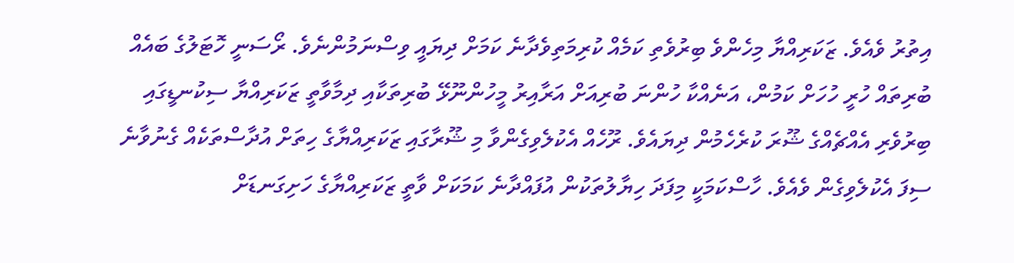އިތުރު ވެއެވެ. ޒަކަރިއްޔާ މިހެންވެ ބިރުވެތި ކަމެއް ކުރިމަތިވެދާނެ ކަމަށް ދިޔައީ ވިސްނަމުންނެވެ. ރޯސަނީ ހޮޓަލުގެ ބައެއް ބުރިތައް ހުރީ ހުހަށް ކަމުން، އަނެއްކާ ހުންނަ ބުރިއަށް އަރާއިރު މީހުންނޫޅޭ ބުރިތަކާއި ދިމާވާތީ ޒަކަރިއްޔާ ސިކުނޑީގައި ބިރުވެރި އެއްޗެއްގެ ޝޫރަ ކުރެހެމުން ދިޔައެވެ. ރޫހެއް އެކުލެވިގެންވާ މި ޝޫރާގައި ޒަކަރިއްޔާގެ ހިތަށް އުދާސްތަކެއް ގެނުވާނެ ސިފަ އެކުލެވިގެން ވެއެވެ. ހާސްކަމަކީ މިފަދަ ހިޔާލުތަކުން އުފައްދާނެ ކަމަކަށް ވާތީ ޒަކަރިއްޔާގެ ހަށިގަނޑަށް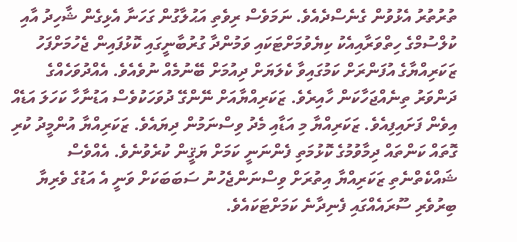ތުރުތުރު އެޅުވުން ގެނެސްދެއެވެ. ނަމަވެސް ރިވެތި އަޙުލާގުން ގަހަނާ އެޅިގެން ޝާހިދު އާއި ކުލްސުމްގެ ހިތްވަރާއިއެކު ކިޔެވުމަށްޓަކައި ވަމުންދާ ގުރުބާނީގައި ކޮޅުފައިން ޖެހުމަށްފަހު ޒަކަރިއްޔާގެ އުފަންރަށް ކަމުގައިވާ ކެލަޔަށް ދިއުމަށް ބޭނުމެއް ނުވެއެވެ. އެއްދުވަހެއްގެ ދަންވަރު ތިނެއްޖަހާކަން ހާއިރެވެ. ޒަކަރިއްޔާއަށް ނޭންގޭ ދުވަހަކުވެސް އަޑުނާހާ ކަހަލަ އަޑެއް އިވެން ފަށައިފިއެވެ. ޒަކަރިއްޔާ މި އަޑާއި މެދު ވިސްނަމުން ދިޔައެވެ. ޒަކަރިއްޔާ އުންމީދު ކުރި ގޮތައް ކަންތައް ދިމާވުމުގެ ކޮޅުމަތި ފެންނަނީ ކަމަށް ޔަޤީން ކުރެވުނެވެ. އެއްވެސް ޝައްކެތްނެތި ޒަކަރިއްޔާ އިތުރަށް ވިސްނަންޖެހުނު ސަބަބަކަށް ވަނީ އެ އަޑުގެ ވެރިޔާ ބިރުވެރި ސޫރައެއްގައި ފެނިދާނެ ކަމަށްޓަކައެވެ.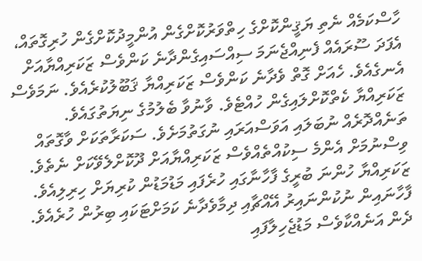ހާސްކަމެއް ނެތި ޔަޤީންކޮށްގެ ހިތްވަރުކޮށްގެން އުންމީދުކޮށްގެން ހުރިގޮތައް، އެފަދަ ސޫރައެއް ފެނިއްޖެނަމަ ސިއްސައިގެންދާނެ ކަންވެސް ޒަކަރިއްޔާއަށް އެނގެއެވެ. ހެއަށް ގޮތް ވެދާނެ ކަންވެސް ޒަކަރިއްޔާ ޤަބޫލުކުރެއެވެ. ނަމަވެސް ޒަކަރިއްޔާ ކެތްކޮށްލައިގެން ހުއްޓެވެ. ވާނުވާ ބެލުމުގެ ނިޔަތުގައެވެ. ތަނެއްދޮރެއް ނުބަލައި އަވަސްއަރައި ނުގަތުމަށެވެ. ސަކަރާތަކަށް ވާގޮތައް ވިސްނުމަށް އެންމެ ސިކުއްތެއްވެސް ޒަކަރިއްޔާއަށް ދޫކޮށްލެވޭކަށް ނެތެވެ. ޒަކަރިއްޔާ ހުންނަ ބުރީގެ ފާހާނާގައި ހުރެފައި މަޑުމަޑުން ކުރިޔަށް ހިރިލިއެވެ. ފާހާނައިން ނުކުންނައިރު އޭއްޗާއި ދިމާވެދާނެ ކަމަށްޓަކައި ބިރުން ހުރެއެވެ. ދެން އަނެއްކާވެސް މަޑުޖެހިލާފައި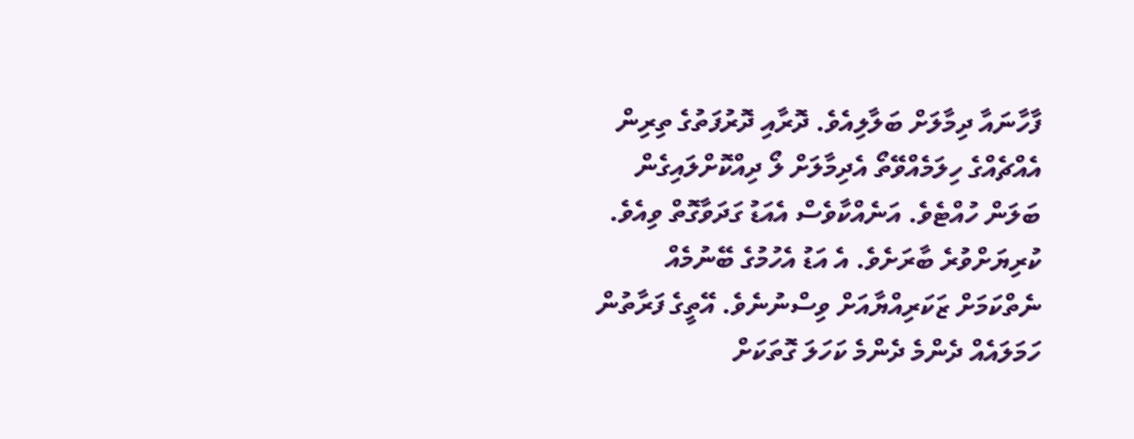ފާހާނައާ ދިމާލަށް ބަލާލިއެވެ. ދޮރާއި ދޮރުފަތުގެ ތިރިން އެއްޗެއްގެ ހިލަމެއްވޭތޯ އެދިމާލަށް ލޯ ދިއްކޮށްލައިގެން ބަލަން ހުއްޓެވެ. އަނެއްކާވެސް އެއަޑު ގަދަވާގޮތް ވިއެވެ. ކުރިޔަށްވުރެ ބާރަށެވެ. އެ އަޑު އެހުމުގެ ބޭނުމެއް ނެތްކަމަށް ޒަކަރިއްޔާއަށް ވިސްނުނެވެ. އޭތީގެ ފަރާތުން ހަމަލައެއް ދެންމެ ދެންމެ ކަހަލަ ގޮތަކަށް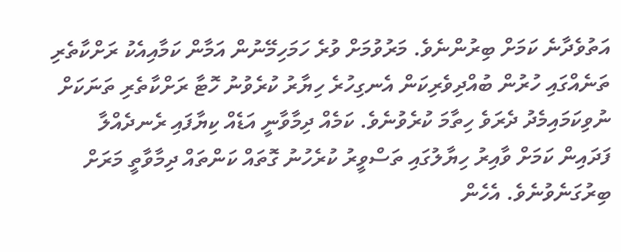އަތުވެދާނެ ކަމަށް ބިރުންނެވެ. މަރުވުމަށް ވުރެ ހަމަހިމޭނުން އަމާން ކަމާއިއެކު ރަށްކާތެރި ތަނެއްގައި ހުރުން ބުއްދިވެރިކަން އެނގިހުރެ ހިޔާރު ކުރެވުނު ހޮޓާ ރަށްކާތެރި ތަނަކަށް ނުވިކަމައިމެދު ދެރަވެ ހިތާމަ ކުރެވުނެވެ. ކަމެއް ދިމާވާނީ އަޑެއް ކިޔާފައި ރެނދެއްލާ ފަދައިން ކަމަށް ވާއިރު ހިޔާލުގައި ތަސްވީރު ކުރެހުނު ގޮތައް ކަންތައް ދިމާވާތީ މަރަށް ބިރުގަނެވުނެވެ. އެހެން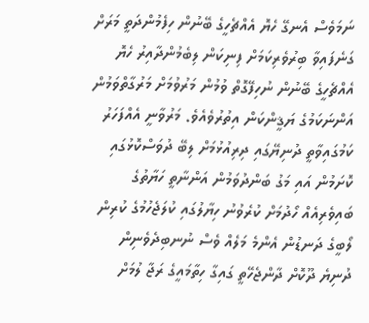ނަމަވެސް އެނގޭ ހެޔޮ އެއްޗެހީގެ ބޭނުން ހިފެމުންދަތީ މަރަށް ގަނެފައިވާ ބިރުވެރިކަމަށް ފިނިކަން ލިބެމުންދާއިރު ހެޔޮ އެއްޗެހީގެ ބޭނުން ނުހިފޭގޮތް ވުމުން މަރުވުމަށް މަރުގާތްވަމުން އަންނަކަމުގެ ޔަޤީންކަން އިތުރުވެއެވެ. މަރުވާނީ އެއްފަހަރު ކަމުގައިވާތީ ދުނިޔޭގައި ދިރިއުޅުމަށް ލިބޭ ދުވަސްކޮޅުގައި ކޮށަމުން އައި މަގު ބަންދުވަމުން އަންނާތީ ހަޔާތުގެ ބައިވެރިއެއް ހޯދުމަށް ކުރެވުނު ހިޔާލުގައި ކުލަޖެހުމުގެ ކުރިން ލޯބީގެ ދަނޑުން އެންމެ މަލެއް ވެސް ނުނބިދެވެނިން ދުނިޔެ ދޫކޮށް ދާންޖެހޭތީ ގައިގާ ހިތާމައީގެ ރަޖާ ލުމަށް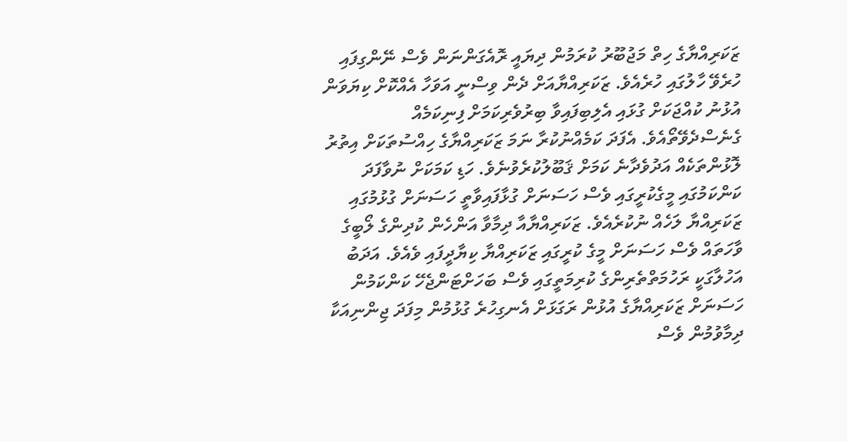ޒަކަރިއްޔާގެ ހިތް މަޖުބޫރު ކުރަމުން ދިޔައީ ރޮއެގަންނަން ވެސް ނޭންގިފައި ހުރެވޭ ހާލުގައި ހުރެއެވެ. ޒަކަރިއްޔާއަށް ދެން ވިސްނީ އަވަހާ އެއްކޮށް ކިޔަވަން އުޅުނު ކުއްޖަކަށް ގުޅައި އެލިބިފައިވާ ބިރުވެރިކަމަށް ފިނިކަމެއް ގެނެސްދެވޭތޯއެވެ. އެފަދަ ކަމެއްނުކުރާ ނަމަ ޒަކަރިއްޔާގެ ހިއްސުތަކަށް އިތުރު ލޮޅުންތަކެއް އަދުވެދާނެ ކަމަށް ޤަބޫލުކުރެވުނެވެ. ހަޑި ކަމަކަށް ނުވާފަދަ ކަންކަމުގައި މީގެކުރީގައި ވެސް ހަސަނަށް ގުޅާފައިވާތީ ހަސަނަށް ގުޅުމުގައި ޒަކަރިއްޔާ ލަހެއް ނުކުރެއެވެ. ޒަކަރިއްޔާއާ ދިމާވާ އަންހެން ކުދިންގެ ލޯބީގެ ވާހަތައް ވެސް ހަސަނަށް މީގެ ކުރީގައި ޒަކަރިއްޔާ ކިޔާދީފައި ވެއެވެ. އަދަބު އަހުލާގަކީ ރަހުމަތްތެރިންގެ ކުރިމަތީގައި ވެސް ބަހަށްޓަންޖެހޭ ކަންކަމުން ހަސަނަށް ޒަކަރިއްޔާގެ އުޅުން ރަގަޅަށް އެނގިހުރެ ގުޅުމުން މިފަދަ ޖިންނިއަކާ ދިމާވުމުން ވެސް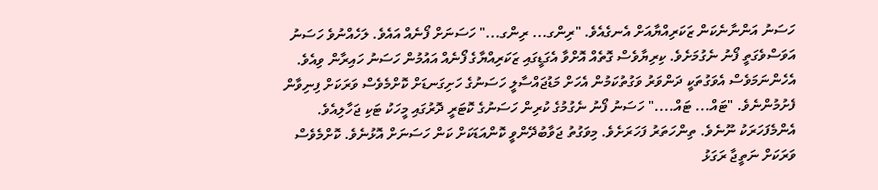ހަސަނު އަންނާނެކަން ޒަކަރިއްޔާއަށް އެނގެއެވެ. "ރިންގ... ރިންގ..." ހަސަނަށް ފޯނެއް އައެވެ. ލަހެއްނުވެ ހަސަނު އަވަސްވެގަތީ ފޯނު ނެގުމަށެވެ. ކިރިޔާވެސް ގޮތެއް އޮށްވާ އެގަޑީގައި ޒަކަރިއްޔާގެ ފޯނެއް އައުމުން ހަސަނު ހައިރާން ވިއެވެ. އެހެންނަމަވެސް އެވަގުތަކީ ދަންވަރު ވަގުތުކަމުން އެހަށް މަޑުޖައްސާލީ ހަސަނުގެ ހަށިގަނޑަށް ކޮށްމެވެސް ވަރަކަށް ފިނިވާން ފެށުމުންނެވެ. "ޓައް... ޓައް...." ހަސަނު ފޯނު ނެގުމުގެ ކުރިން ހަސަނުގެ ކޮޓަރީ ދޮރުގައި މީހަކު ޓަކި ޖަހާލިއެވެ. އެންމެފަހަރަކު ނޫނެވެ. ތިންހަތަރު ފަހަރަށެވެ. މިވަގުތު ޖަވާބުދޭންވީ ކޮންއަޑަކަށް ކަން ހަސަނަށް އޮޅުނެވެ. ކޮށްމެވެސް ވަރަކަށް ނަތީޖާ ރަގަޅު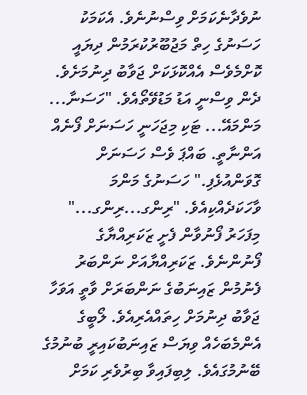ނުވެދާނެކަމަށް ވިސްނުނެވެ. އެކަމަކު ހަސަނުގެ ހިތް މަޖުބޫރުކުރަމުން ދިޔައީ ކޮށްމެވެސް އެއްކޮޅަކަށް ޖަވާބު ދިނުމަށެވެ. ދެން ވިސްނީ އަޑު މަޑުވޭތޯއެވެ. "ހަސަނާ... މަންމައޭ... ޓަކި މިޖަހަނީ ހަސަނަށް ފޯނެއް އަންނާތީ. ބައްޕަ ވެސް ހަސަނަށް ގޮވަންއުޅެފި." ހަސަނުގެ މަންމަ ވާހަކަދެއްކިއެވެ. "ރިންގ...ރިންގ..." މިފަހަރު ފޯނުވާން ފެށީ ޒަކަރިއްޔާގެ ފޯނުންނެވެ. ޒަކަރިއްޔާއަށް ނަންބަރު ފެނުމުން ޒައިނަބުގެ ނަންބަރަށް ވާތީ އަވަހާ ޖަވާބު ދިނުމަށް ހިތައްއެރިއެވެ. ލޯބީގެ އެންމެބަހެއް ވިޔަސް ޒައިނަބުކައިރީ ބުނުމުގެ ބޭނުމުގައެވެ. ލިބިފައިވާ ބިރުވެރި ކަމަށް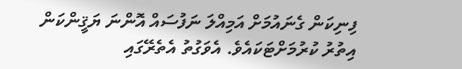ފިނިކަން ގެނައުމަށް އަމިއްލަ ނަފުސައް އޮންނަ ޔަޤީންކަން އިތުރު ކުރުމަށްޓަކައެވެ. އެވަގުތު އެތެރޭގައި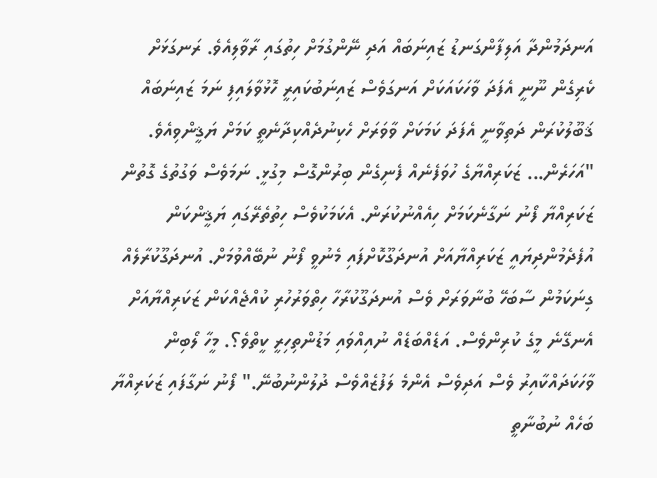އަނދަމުންދާ އަލިފާންގަނޑު ޒައިނަބައް އަދި ނޭންގުމަށް ހިތުގައި ރާވާލިއެވެ. ރަނގަޅަށް ކެރިގެން ނޫނީ އެފަދަ ވާހަކައަކަށް އަނގަވެސް ޒައިނަބުކައިރީ ހޮޅުވާލައިފި ނަމަ ޒައިނަބައް ޤަބޫލުކުރަން ދަތިވާނީ އެފަދަ ކަމަކަށް ވާވަރަށް ހެކިނުދެއްކިދާނެތީ ކަމަށް ޔަޤީންވިއެވެ. "އަހަރެން... ޒަކަރިއްޔާގެ ހުވަފެނެއް ފެނިގެން ބިރުންގޮސް މިގުޅީ. ނަމަވެސް ވަގުތުގެ ގޮތުން ޒަކަރިއްޔާ ފޯނު ނަގާނެކަމަށް ހިއެއްނުކުރަން. އެކަމަކުވެސް ހިތުތެރޭގައި ޔަޤީންކަން އުފެދެމުންދިޔައީ ޒަކަރިއްޔާއަށް އުނދަގޫކޮށްފައި މެނުވީ ފޯނު ނުބޭއްވުމަށް. އުނދަގޫކުރާލެއް ގިނަކަމުން ސާބަހޭ ބުނާވަރަށް ވެސް އުނދަގޫކުރާހާ ހިތްވަރުހުރި ކުއްޖެއްކަން ޒަކަރިއްޔާއަށް އެނގޭނެ މީގެ ކުރިންވެސް. އަޑެއްބަޑެއް ނުއިއްވައި މަޑުންތިހިރީ ކީތްވެ؟. މީހާ ލޯބިން ވާހަކަދައްކާއިރު ވެސް އަދިވެސް އެންމެ ލަފުޒެއްވެސް ދުލުންނުބުނޭ." ފޯނު ނަގާފައި ޒަކަރިއްޔާ ބަހެއް ނުބުނާތީ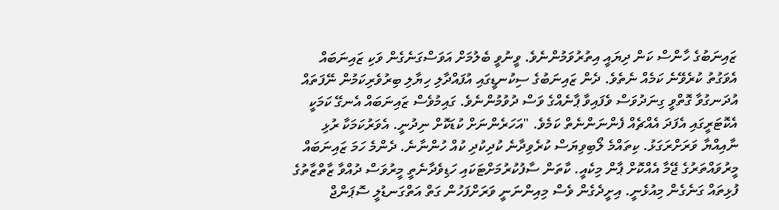ޒައިނަބުގެ ހާންސް ކަން ދިޔައީ އިތުރުވަމުންނެވެ. ވީނުވީ ބެލުމަށް އަވަސްގަނެގެން ވަކި ޒައިނަބައް އެވަގުތު ކުރެވޭނެ ކަމެއް ނެތެވެ. ދެން ޒައިނަބުގެ ސިކުނޑީގައި އުފައްދާލި ހިޔާލި ބިރުވެރިކަމުން ނޭފަތައް އުދަނގުވާ ގޮތްވީ ގިނަދުވަސް ވެފައިވާ ޕާނެއްގެ ވަސް ދުވުމުންނެވެ. ގައިމުވެސް ޒައިނަބައް އެނގޭ ކަމަކީ އެކޮޓަރީގައި އެފަދަ އެއްޗެއް ފެންނަންނެތް ކަމެވެ. "އަހަރެންނަށް ކުޑަކޮށް ނިދުނީ. އެވަރުކަމަކާ ރުޅި ނާއިއްޔާ ވަރަށްރަގަޅު. ކިތައްމެ ލޯބިވިޔަސް ކުރެވިދާނެ ކުދިކުދި ކުއް ހުންނާނެ. ދެންމެ ހަމަ ޒައިނަބައް މީރުވައްތަރުގެ ޖޭމާ އެއްކޮށް ޕާން މިކެއީ. ކާތަން ސާފުކުރުމަށްޓަކައި ހަޑިވެދާނެތީ މީރުވަސް ދުއްވާ ޒާތްޒާތުގެ ފުޅިތައް ގަނެގެން މިއުޅެނީ. އިށީދެގެން ވެސް މިއިންނަނީ ވަރަށްފަހުން ގަތް އަތްގަނޑުލީ ސޮޕަންޖް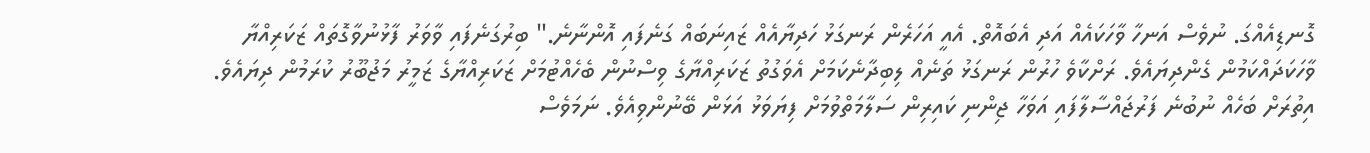ގޮނޑިއެއްގަ. ނުވެސް އަނހާ ވާހަކައެއް އަދި އެބައޮތް. އެއީ އަހަރެން ރަނގަޅު ހަދިޔާއެއް ޒައިނަބައް ގަނެފައި އޮންނާނެ." ބިރުގަނެފައި ވާވަރު ފާޅުނުވާގޮތައް ޒަކަރިއްޔާ ވާހަކަދައްކަމުން ގެންދިޔައެވެ. ރަށްކާވެ ހުރުން ރަނގަޅު ތަނެއް ލިބިދާނެކަމަށް އެވަގުތު ޒަކަރިއްޔާގެ ވިސްނުން ބެހެއްޓުމަށް ޒަކަރިއްޔާގެ ޒަމީރު މަޖުބޫރު ކުރަމުން ދިޔައެވެ. އިތުރަށް ބަހެއް ނުބުނެ ފަރުޖައްސާލާފައި އަވަހާ ޖިންނި ކައިރިން ސަލާމަތްވުމަށް ފިޔަވަޅު އަޅަން ބޭނުންވިއެވެ. ނަމަވެސް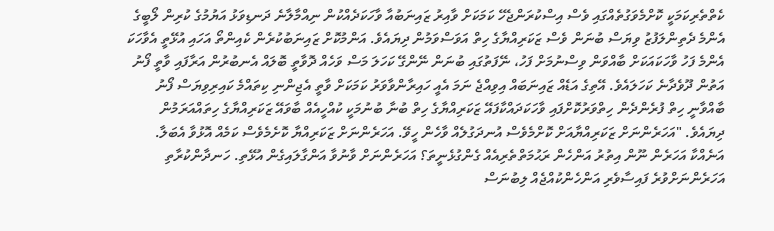ކެތްތެރިކަމަކީ ކޮށްމެވަގުތެއްގައި ވެސް އިސްކުރަންޖެހޭ ކަމަކަށް ވާއިރު ޒައިނަބުއާ ވާހަކަދެއްކުން ނިއްމާލާނެ ދަނޑިވަޅު އަޔުމުގެ ކުރިން ލޯބީގެ އެންމެ ދެތިންލަފުޒު ވިޔަސް ބުނަން ވެސް ޒަކަރިއްޔާގެ ހިތް އަވަސްވަމުން ދިޔައެވެ. އަންމުކޮށް ޒައިނަބުކުރެން ކެއިންތޯ އަހައި އުޅޭތީ އެވާހަކަ އެންމެ ފަހު ވާހަކައަކަށް ބާއްވަން ވިސްނުމަށް ފަހު، ނޭފަތުގައި ބުނަން ނޭންގޭ ކަހަލަ މަސް ވަހެއް ދޮވާތީ ބޮލައް އެނބުރުން އަރާފައި ވާތީ ފޯނު އަތުން ދޫވެދާނެ ކަހަލައެވެ. އޭތިގެ އަޑެއް ޒައިނަބައް އިވިއްޖެ ނަމަ އެއީ ހައިރާންވާވަރު ކަމަކަށް ވާތީ އެޖިންނި ކިތައްމެ ކައިރިވިޔަސް ފޯނު ބާއްވާނީ ހިތް ފުރެންދެން ހިތްވަރުކޮށްފައި ވާހަކަދައްކާފައޭ ޒަކަރިއްޔާގެ ހިތް ބުނާ ބުނުމަކީ ކުއްހީއެއް ބާވައޭ ޒަކަރިއްޔާގެ ހިތައްއަރަމުން ދިޔައެވެ. "އަހަރެންނަށް ޒަކަރިއްޔާއަށް ކޮށްމެވެސް އުނދަގުލެއް ވާހެން ހީވޭ. އަހަރެންނަށް ޒަކަރިއްޔާ ކޮށެމެވެސް ކަމެއް އޮޅުވާ އެބަލާ. އަނެއްކާ އަހަރެން ނޫން އިތުރު އަންހެން ރަޙުމަތްތެރިއެއް ގެންގުޅެނީތަ؟ އަހަރެންނަށް ވާނުވާ އަންގާލައިގެން އުޅޭތި. ހަނދާންކުރާތި އަހަރެންނަށްވުރެ ފައިސާވެރި އަންހެންކުއްޖެއް ލިބުނަސް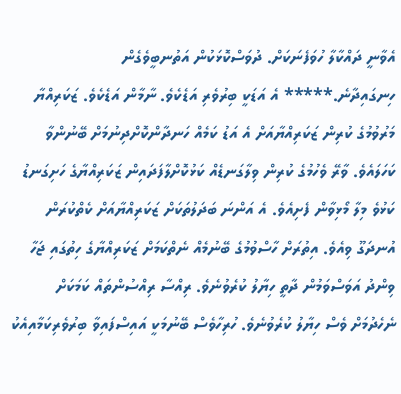އެވާނީ ދައްކާލާ ހުވަފެނަކަށް. ދުވަސްކޮޅަކުން އަތުނބީވެގެން ހިނގައިދާނެ.***** އެ އަޑަކީ ބިރުވެރި އަޑެކެވެ. ނާމާން އަޑެކެވެ. ޒަކަރިއްޔާ މަރުވުމުގެ ކުރިން ޒަކަރިއްޔާއަށް އެ އަޑު ކަމެއް ހަނދާންކޮށްދިނުމަށް ބޭނުންވާ ކަހަލައެވެ. ވާރޭ ވެހުމުގެ ކުރިން ވިލާގަނޑެއް ކަޅުކޮށްލާފަދައިން ޒަކަރިއްޔާގެ ހަށިގަނޑު ކަޅުވެ މިލާ މޯޅިވާން ފެށިއެވެ. އެ އަންނަ ބަދަލުތަކަށް ޒަކަރިއްޔާއަށް ކެތްކުރަން އުނދަގޫ ވިއެވެ. އިތުރަށް ހާސްވުމުގެ ބޭނުމެއް ނެތްކަމަށް ޒަކަރިއްޔާގެ ހިތުގައި ޖަހާ ވިންދު އަވަސްވަމުން ދާތީ ހިޔާލު ކުރެވުނެވެ. ރިއްސާ ރިއްސުންތައް ކަމަކަށް ނެހެދުމަށް ވެސް ހިޔާލު ކުރެވުނެވެ. ހުރިހާވެސް ބޭނުމަކީ އައިސްފައިވާ ބިރުވެރިކަމާއިއެކު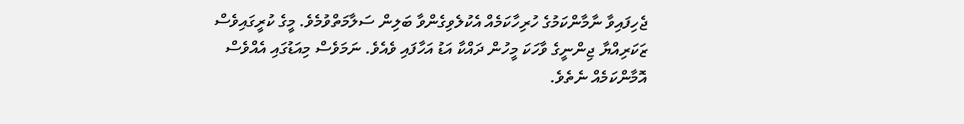ޖެހިފައިވާ ނާމާންކަމުގެ ހުރިހާކަމެއް އެކުލެވިގެންވާ ބަލިން ސަލާމަތްވުމެވެ. މީގެ ކުރީގައިވެސް ޒަކަރިއްޔާ ޖިންނީގެ ވާހަކަ މީހުން ދައްކާ އަޑު އަހާފައި ވެއެވެ. ނަމަވެސް މިއަޑުގައި އެއްވެސް އޮމާންކަމެއް ނެތެވެ.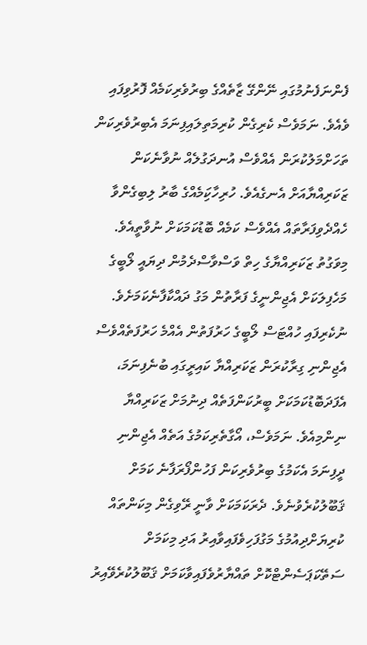ފެންނަފެނުމުގައި ނޭންގޭ ޒާތެއްގެ ބިރުވެރިކަމެއް ފޮރުވިފައި ވެއެވެ. ނަމަވެސް ކެރިގެން ކުރިމަތިލައިފިނަމަ އެބިރުވެރިކަން ތަހަށްމަލުކުރަން އެއްވެސް އުނދަގުލެއް ނުވާނެކަން ޒަކަރިއްޔާއަށް އެނގެއެވެ. ހުރިހާކިަމެއްގެ ބާރު ލިބިގެންވާ ހެއްދެވިފަރާތައް އެއްވެސް ކަމެއް ބޮޑުކަމަކަށް ނުވާތީއެވެ. މިވަގުތު ޒަކަރިއްޔާގެ ހިތް ވަސްވާސްދެމުން ދިޔައީ ލޯބީގެ މަހެފިލަކަށް އެޖިންނީގެ ފަރާތުން މަގު ދައްކާފާނެކަމަށެވެ. ނުކެރިފައި ހުއްޓަސް ލޯބީގެ ހަރުފަތުން އެއްމެ ހަރުފަތެއްވެސް އެޖިންނި ގިރާކުރަން ޒަކަރިއްޔާ ކައިރީގައި ބުނެފިނަމަ، އެފަދަބޮޑުކަމަކަށް ބީރުކަންފަތެއް ދިނުމަށް ޒަކަރިއްޔާ ނިންމިއެވެ. ނަމަވެސް، އޯގާތެރިކަމުގެ އަތެއް އެޖިންނި ދީފިނަމަ އެކަމުގެ ބިރުވެރިކަން ފަހުންފޯރަފާނެ ކަމަށް ޤަބޫލުކުރެވުނެވެ. ދެރަކަމަކަށް ވާނީ ރޭވިގެން މިކަންތައް ކުރިޔަށްދިއުމުގެ މަގުފަހިވެފައިވާއިރު އަދި މިކަމަށް ސަތޭކަޕަސެންޓްކޮށް ތައްޔާރުވެފައިވާކަމަށް ޤަބޫލުކުރެވޭއިރު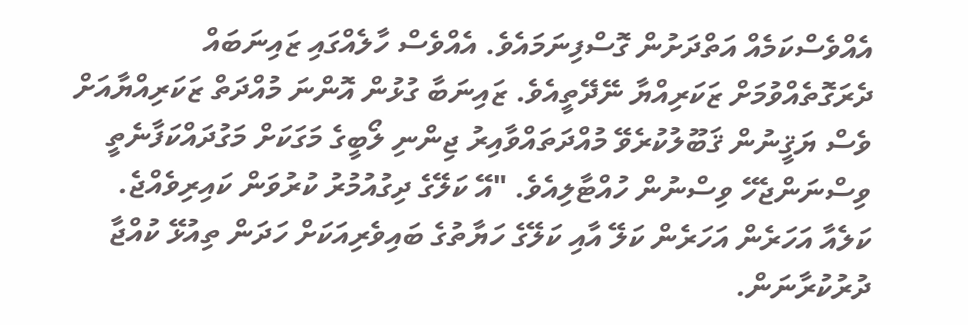އެއްވެސްކަމެއް އަތްދަށުން ގޮސްފިނަމައެވެ. އެއްވެސް ހާލެއްގައި ޒައިނަބައް ދެރަގޮތެއްވުމަށް ޒަކަރިއްޔާ ނޭދޭތީއެވެ. ޒައިނަބާ ގުޅުން އޮންނަ މުއްދަތް ޒަކަރިއްޔާއަށް ވެސް ޔަޤީނުން ޤަބޫލުކުރެވޭ މުއްދަތައްވާއިރު ޖިންނި ލޯބީގެ މަގަކަށް މަގުދައްކަފާނެތީ ވިސްނަންޖެހޭ ވިސްނުން ހުއްޓާލިއެވެ. "އޭ ކަލޭގެ ދިގުއުމުރު ކުރުވަން ކައިރިވެއްޖެ. ކަލެއާ އަހަރެން އަހަރެން ކަލޭ އާއި ކަލޭގެ ހަޔާތުގެ ބައިވެރިއަކަށް ހަދަން ތިއުޅޭ ކުއްޖާ ދުރުކުރާނަން.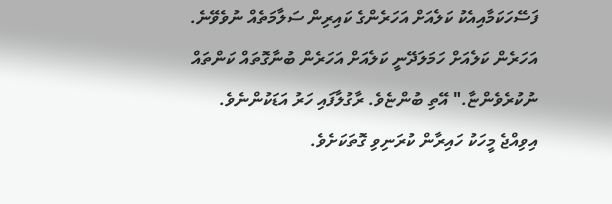ފަސޭހަކަމާއިއެކު ކަލެއަށް އަހަރެންގެ ކައިރިން ސަލާމަތެއް ނުވެވޭނެ. އަހަރެން ކަލެއަށް ހަމަލަދޭނީ ކަލެއަށް އަހަރެން ބުނާގޮތައް ކަންތައް ނުކުރެވެންޏާ." އޭތި ބުންޏެވެ. ރާގުލާފައި ހަރު އަޑަކުންނެވެ. އިވިއްޖެ މީހަކު ހައިރާން ކުރަނިވި ގޮތަކަށެވެ.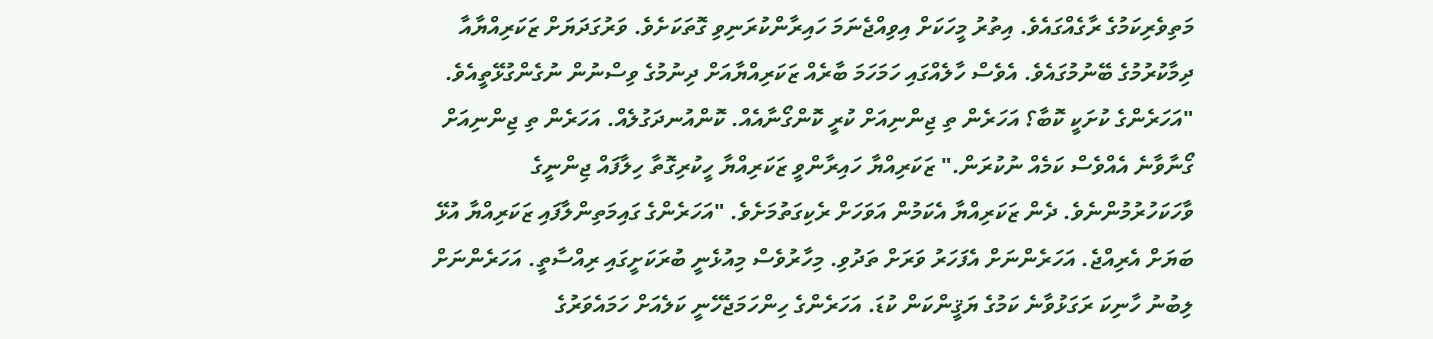މަތިވެރިކަމުގެ ރާގެއްގައެވެ. އިތުރު މީހަކަށް އިވިއްޖެނަމަ ހައިރާންކުރަނިވި ގޮތަކަށެވެ. ވަރުގަދަޔަށް ޒަކަރިއްޔާއާ ދިމާކުރުމުގެ ބޭނުމުގައެވެ. އެވެސް ހާލެއްގައި ހަމަހަމަ ބާރެއް ޒަކަރިއްޔާއަށް ދިނުމުގެ ވިސްނުން ނުގެންގުޅޭތީއެވެ. "އަހަރެންގެ ކުށަކީ ކޮބާ؟ އަހަރެން ތި ޖިންނިއަށް ކުރީ ކޮންގޯނާއެއް. ކޮންއުނދަގުލެއް. އަހަރެން ތި ޖިންނިއަށް ގޯނާވާނެ އެއްވެސް ކަމެއް ނުކުރަން." ޒަކަރިއްޔާ ހައިރާންވީ ޒަކަރިއްޔާ ހީކުރިގޮތާ ހިލާފައް ޖިންނީގެ ވާހަކަހުރުމުންނެވެ. ދެން ޒަކަރިއްޔާ އެކަމުން އަވަހަށް ރެކިގަތުމަށެވެ. "އަހަރެންގެ ގައިމަތިންލާފައި ޒަކަރިއްޔާ އުޅޭ ބަޔަށް އެރިއްޖެ. އަހަރެންނަށް އެފަހަރު ވަރަށް ތަދުވި. މިހާރުވެސް މިއުޅެނީ ބުރަކަށީގައި ރިއްސާތީ. އަހަރެންނަށް ލިބުނު ހާނިކަ ރަގަޅުވާނެ ކަމުގެ ޔަޤީންކަން ކުޑަ. އަހަރެންގެ ހިންހަމަޖެހޭނީ ކަލެއަށް ހަމައެވަރުގެ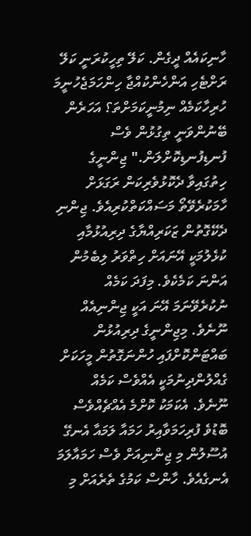ހާނިކައެއް ދީގެން. ކަލޭ ތިހީކުރަނީ ކަލޭ ރަށްޓެހި އަންހެންކުއްޖާ ހިންހަމަޖެހުނީމަ ހުރިހާކަމެއް ނިމުނީކަމަށްތަ؟ އަހަރެން ބޭނުންވަނީ ތިގުޅުން ވެސް ފުނޑިފުނޑިކޮށްލަން." ޖިންނީގެ ހިތުގައިވާ ދެކޮޅުވެރިކަން ރަގަޅަށް ހާމަކުރެވޭތޯ މަސައްކަތްކުރިއެވެ. ޖިންނި ދެކޭގޮތުން ޒަކަރިއްޔާގެ ދިރިއުޅުމާއި ކުޅެލުމަކީ އޭނައަށް ހިތްވަރު ލިބެމުން އަންނަ ކަމެކެވެ. މިފަދަ ކަމެއް ނުކުރެވޭނަމަ އޭނަ އަކީ ޖިންނިއެއް ނޫނެވެ. މިޖިންނީގެ ދިރިއުޅުން ބައްޓަންކޮށްފައި ހުންނަގޮތުން މީހަކަށް ގެއްލުންދިނުމަކީ އެއްވެސް ކަމެއް ނޫނެވެ. އެކަމަކު ކޮށްމެ އެއްޗެއްވެސް ބޮޑުވެ ފުރިހަމަވާއިރު ހަމައާ ލަމައާ އެނގޭ އުސޫލުން މި ޖިންނިއަށް ވެސް ހަމައާލަމަ އެނގެއެވެ. ހާންސް ކަމުގެ ތެރެއަށް މި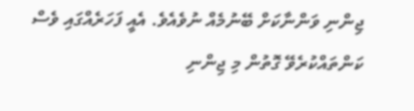ޖިންނި ވަންނާކަށް ބޭނުމެއް ނުވެއެވެ. އެއީ ފަހަރެއްގައި ވެސް ކަންތައްކުރެވޭ ގޮތުން މި ޖިންނި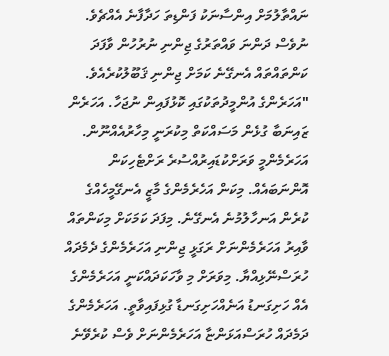ނައްތާލުމަށް އިންސާނަކު ފަންޑިތަ ހަދާފާނެ އެއްޗެވެ. ނުވެސް ދަންނަ ވައްތަރުގެ ޖިންނި ނުރުހުން ވާފަދަ ކަންތައްތައް އެނގޭނެ ކަމަށް ޖިންނި ޤަބޫލުކުރެއެވެ. "އަހަރެންގެ އުންމީދުތަކުގައި ކޮޅުފައިން ނުޖަހާ. އަހަރެން ޒައިނަބާ ގުޅެން މަސައްކަތް މިކުރަނީ މިހާރުއެއްނޫން. އަހަރެމެންމީ ވަރަށްކުޑައިރުއްސުރެ ރަށްޓެހިކަން އޮންނަބައެއް. މިކަން އަހެރެމެންގެ މާޒީ އެނގޭމީހެއްގެ ކުރެން އަނހާލުމުނެ އެނގޭނެ. މިފަދަ ކަމަކަށް މިކަންތައް ވާއިރު އަހަރެމެންނަށް ރަގަޅީ ޖިންނި އަހަރެމެންގެ ދެމެދައް ހުރަސްނޭޅިއްޔާ. މިވަރަށް މި ވާހަކަދައްކަނީ އަހަރެމެންގެ އެއް ހަށިގަނޑު އަނެއްހަށިގަނޑާ ގުޅިފައިވާތީ. އަހަރެމެންގެ ދަމެދައް ހުރަސްއަޅަންޏާ އަހަރެމެންނަށް ވެސް ކުރެވޭނެ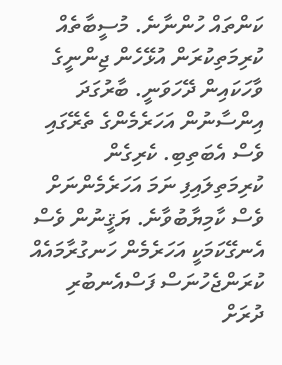ކަންތައް ހުންނާނެ. މުސީބާތެއް ކުރިމަތިކުރަން އުޅޭހެން ޖިންނީގެ ވާހަކައިން ދޭހަވަނީ. ބާރުގަދަ އިންސާނުން އަހަރެމެންގެ ތެރޭގައި ވެސް އެބަތިބި. ކެރިގެން ކުރިމަތިލައިފި ނަމަ އަހަރެމެންނަށް ވެސް ކާމިޔާބުވާނެ. ޔަޤީނުން ވެސް އެނގޭކަމަކީ އަހަރެމެން ހަނގުރާމައެއް ކުރަންޖެހުނަސް ފަސްއެނބުރި ދުރަށް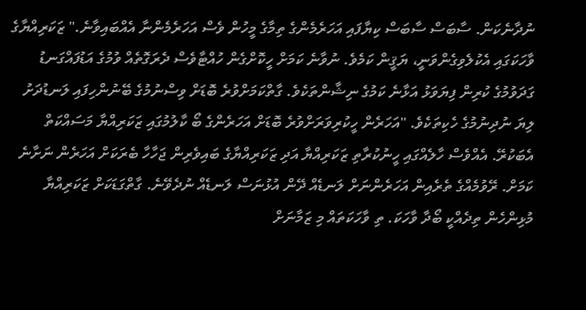ނުދާނެކަން. ސާބަސް ސާބަސް ކިޔާފައި އަހަރެމެންގެ ތިމާގެ މީހުން ވެސް އަހަރެމެންނާ އެއްބައިވާނެ." ޒަކަރިއްޔާގެ ވާހަކަގައި އެކުލެވިގެންވަނީ، ޔަޤީން ކަމެވެ. ނުވާނެ ކަމަށް ހީކޮށްގެން ހުއްޓާވެސް ދެރަގޮތެއް ވުމުގެ އަޑުފައްގަނޑު ގަދަވުމުގެ ކުރިން ފިޔަވަޅު އަޅާނެ ކަމުގެ ނިޝާންތަކެވެ. ގާތްކަމަށްވުރެ ބޮޑަށް ވިސްނުމުގެ ބޭނުންހިފައި ލަނޑުދަށު ލިޔަ ނުދިނުމުގެ ހެކިތަކެވެ. "އަހަރެން ހީކުރިވަރަށްވުރެ ބޮޑަށް އަހަރެންގެ ބޯ ކާލުމުގައި ޒަކަރިއްޔާ މަސައްކަތް އެބަކުރޭ. އެއްވެސް ހާލެއްގައި ހީނުކުރާތި ޒަކަރިއްޔާ އަދި ޒަކަރިއްޔާގެ ބައިވެރިން ޖަހާހާ ބެރަކަށް އަހަރެން ނަށާނެ ކަމަށް. ރޭވުމެއްގެ ތެރެއިން އަހަރެންނަށް ލަނޑެއް ދޭން އުޅުނަސް ލަނޑެއް ނުދެވޭނެ. ގާތްގަޑަކަށް ޒަކަރިއްޔާ މުޅިންހެން ތިދެއްކީ ބޯދާ ވާހަކަ. ތި ވާހަކަތައް މި ޒަމާނަށް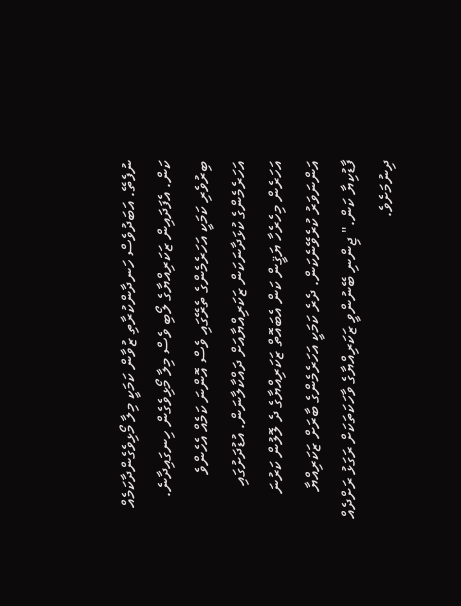ނުފެތޭ. އަބަދުވެސް ހަނދާންކުރާތި ޒުވާން ކަމަކީ މިލާ މޯޅިވެގެންދާކަމެއް ކަން. އެފަދައިން ޒަކަރިއްޔާގެ ލޯބި ވެސް މިލާ މޯޅިވެގެން ހިނގައިދާނެ. ބިރުވެރި ކަމަކީ އަހަރެމެންގެ ތެރޭގައި ވެސް އޮންނަ ކަމެއް އެހެންވެ އަހަރެމެންގެ ކުޅަދާނަކަން ޒަކަރިއްޔާއަށް ދައްކާލާނަން. އުޑުދަށުގައި އަހަރެން މިހެރެހާ ޔަޤީން ކަން އެބައޮތް ޒަކަރިއްޔާގެ ދެ ލޮލުން ކަރުނަ އަންނަވަރު ކުރެވޭނެކަން. ދެރެ ކަމަކީ އަހަރެމެންގެ ބާރަށް ޒަކަރިއްޔާ ފާޑުކިޔާ ކަން." ޖިންނި ބޭނުންވީ ޒަކަރިއްޔާގެ ވާހަކަތަކަށް ރަގަޅު ރަށްދެއް ދިނުމަށެވެ.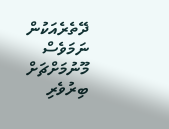ދޭތެރެއަކުން ނަމަވެސް މޫނުމަށްޗަށް ބިރުވެރި